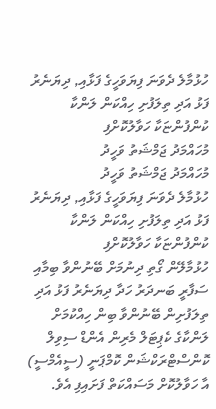ހުޅުމާލެ ދެވަނަ ފިޔަވަހީގެ ފަޅާއި, ދިޔަނެރު ފަޅު އަދި ތިލަފުށި ހިއްކަން ލަންކާ ކުންފުންޏަކާ ހަވާލުކޮށްފި
މުހައްމަދު ޖަމްޝަތު ވަހީދު
މުހައްމަދު ޖަމްޝަތު ވަހީދު
ހުޅުމާލެ ދެވަނަ ފިޔަވަހީގެ ފަޅާއި, ދިޔަނެރު ފަޅު އަދި ތިލަފުށި ހިއްކަން ލަންކާ ކުންފުންޏަކާ ހަވާލުކޮށްފި
ހުޅުމާލޭން ގޯތި ދިނުމަށް ބޭނުންވާ ބިމާއި ސަފާރީ ބަނދަރު ހަދާ ދިޔަނެރު ފަޅު އަދި ތިލަފުށިން ބޭނުންވާ ބިން ހިއްކުމަށް ލަންކާގެ ކެޕިޓަލް މެރިން އެންޑް ސިވިލް ކޮންސްޓްރަކްޝަން ކޮމްޕަނީ (ސީއެމްސީ) އާ ހަވާލުކޮށް މަސައްކަތް ފަށައިފި އެވެ.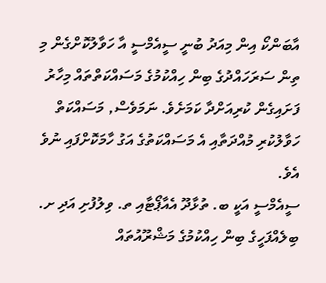އާބަންކޯ އިން މިއަދު ބުނީ ސީއެމްސީ އާ ހަވާލުކޮށްގެން މި ތިން ސަރަހައްދުގެ ބިން ހިއްކުމުގެ މަސައްކަތްތައް މިހާރު ފަށައިގެން ކުރިއަށްދާ ކަމަށެވެ. ނަމަވެސް, މަސައްކަތް ހަވާލުކުރި މުއްދަތާއި އެ މަސައްކަތުގެ އަގު ހާމަކޮށްފައި ނުވެ އެވެ.
ސީއެމްސީ އަކީ ބ. ތުޅާދޫ އެއާޕޯޓާއި ތ. ވިލުފުށި އަދި ށ. ބިލެއްފަހީގެ ބިން ހިއްކުމުގެ މަޝްރޫއުތައް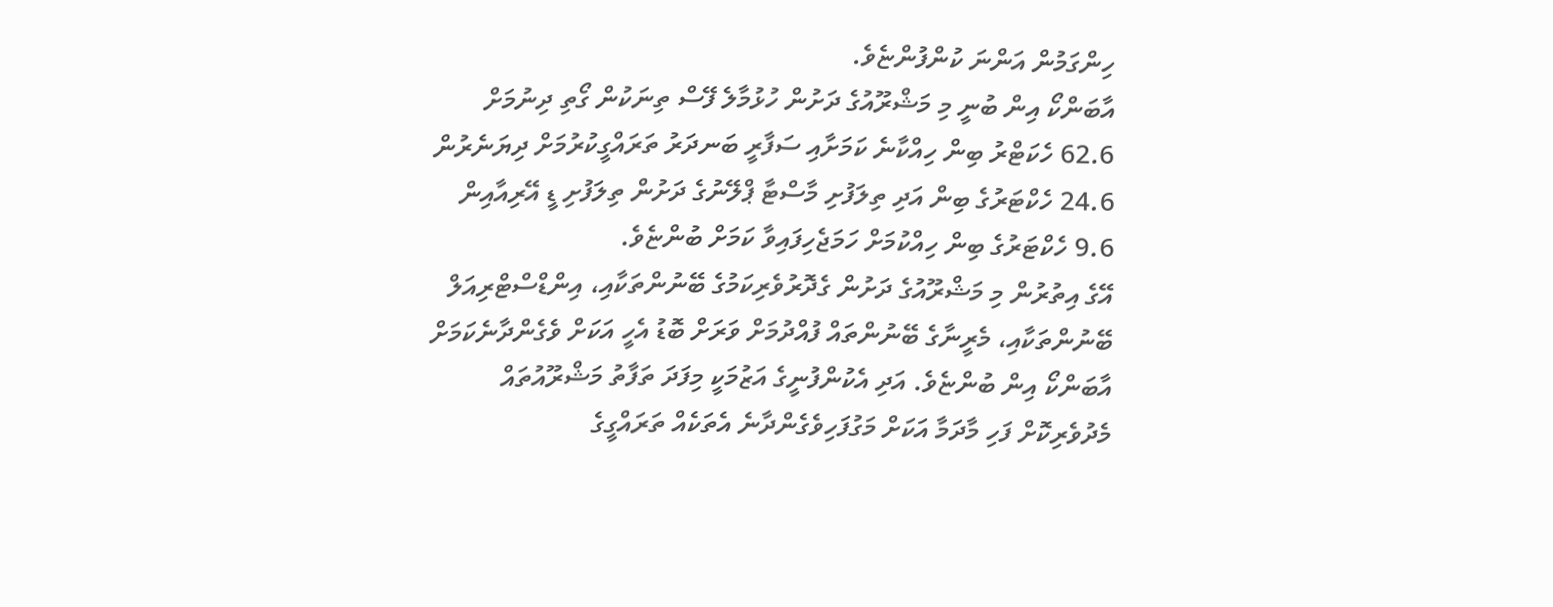ހިންގަމުން އަންނަ ކުންފުންޏެވެ.
އާބަންކޯ އިން ބުނީ މި މަޝްރޫއުގެ ދަށުން ހުޅުމާލެ ފޭސް ތިނަކުން ގޯތި ދިނުމަށް 62.6 ހެކަޓްރު ބިން ހިއްކާނެ ކަމަށާއި ސަފާރީ ބަނދަރު ތަރައްގީކުރުމަށް ދިޔަނެރުން 24.6 ހެކްޓަރުގެ ބިން އަދި ތިލަފުށި މާސްޓާ ޕްލޭނުގެ ދަށުން ތިލަފުށި ޑީ އޭރިއާއިން 9.6 ހެކްޓަރުގެ ބިން ހިއްކުމަށް ހަމަޖެހިފައިވާ ކަމަށް ބުންޏެވެ.
އޭގެ އިތުރުން މި މަޝްރޫއުގެ ދަށުން ގެދޮރުވެރިކަމުގެ ބޭނުންތަކާއި، އިންޑްސްޓްރިއަލް ބޭނުންތަކާއި، މެރީނާގެ ބޭނުންތައް ފުއްދުމަށް ވަރަށް ބޮޑު އެހީ އަކަށް ވެގެންދާނެކަމަށް އާބަންކޯ އިން ބުންޏެވެ. އަދި އެކުންފުނީގެ އަޒުމަކީ މިފަދަ ތަފާތު މަޝްރޫއުތައް މެދުވެރިކޮށް ފަހި މާދަމާ އަކަށް މަގުފަހިވެގެންދާނެ އެތަކެއް ތަރައްގީގެ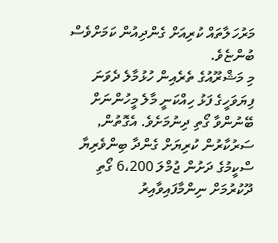މަރުހަލާތައް ކުރިއަށް ގެންދިއުން ކަމަށްވެސް ބުންޏެވެ.
މި މަޝްރޫއުގެ ތެރެއިން ހުޅުމާލެ ދެވަނަ ފިޔަވަހީގެ ފަޅު ހިއްކަނީ މާލެ މީހުންނަށް ބޭނުންވާ ގޯތި ދިނުމަށެވެ. އެގޮތުން, ސަރުކާރުން ކުރިޔަށް ގެންދާ ބިންވެރިޔާ ސްކީމުގެ ދަށުން ޖުމްލަ 6،200 ގޯތި ދޫކުރުމަށް ނިންމާފައިވާއިރު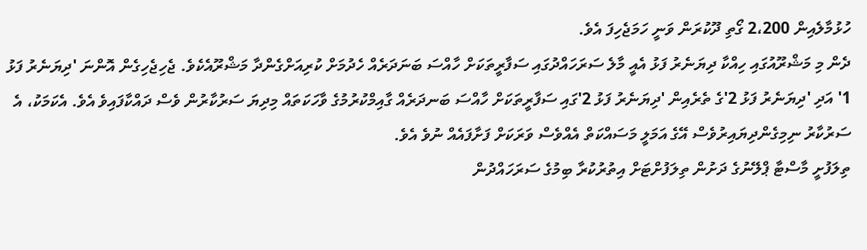ހުޅުމާލެއިން 2،200 ގޯތި ދޫކުރަން ވަނީ ހަމަޖެހިފަ އެވެ.
ދެން މި މަޝްރޫއުގައި ހިއްކާ ދިޔަނެރު ފަޅު އެއީ މާލެ ސަރަހައްދުގައި ސަފާރީތަކަށް ހާއްސަ ބަނަދަރެއް ހެދުމަށް ކުރިއަށްގެންދާ މަޝްރޫއެކެވެ. ޖެހިޖެހިގެން އޮންނަ 'ދިޔަނެރު ފަޅު 1' އަދި 'ދިޔަނެރު ފަޅު 2'ގެ ތެރެއިން 'ދިޔަނެރު ފަޅު 2'ގައި ސަފާރީތަކަށް ހާއްސަ ބަނދަރެއް ގާއިމްކުރުމުގެ ވާހަކަތައް މިދިޔަ ސަރުކާރުން ވެސް ދައްކާފައިވެ އެވެ. އެކަމަކު، އެ ސަރުކާރު ނިމިގެންދިޔައިރުވެސް އޭގެ އަމަލީ މަސައްކަތް އެއްވެސް ވަރަކަށް ފަށާފައެއް ނުވެ އެވެ.
ތިލަފުށީ މާސްޓާ ޕްލޭނުގެ ދަށުން ތިލަފުށްޓަށް އިތުރުކުރާ ބިމުގެ ސަރަހައްދުން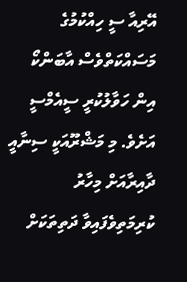އޭރިއާ ސީ ހިއްކުމުގެ މަސައްކަތްވެސް އާބަންކޯ އިން ހަވާލުކުރީ ސީއެމްސީ އަށެވެ. މި މަޝްރޫއަކީ ސިނާއީ ދާއިރާއަށް މިހާރު ކުރިމަތިވެފައިވާ ދަތިތަކަށް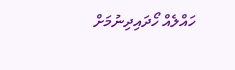ހައްލެއް ހޯދައިދިނުމަށް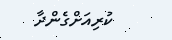ކުރިއަށްގެންދާ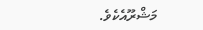މަޝްރޫއެކެވެ.